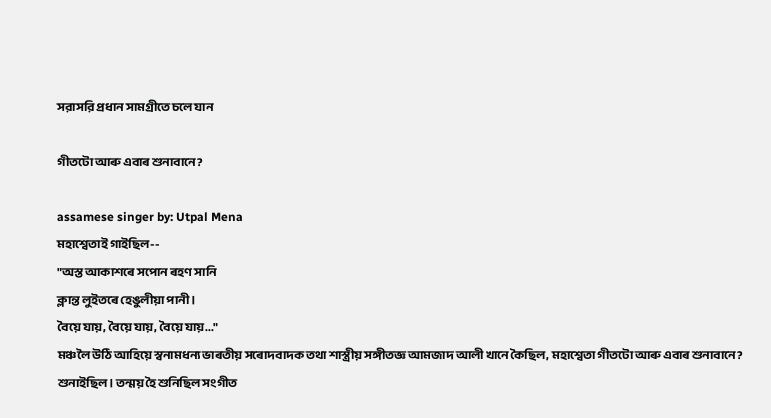সরাসরি প্রধান সামগ্রীতে চলে যান

গীতটো আৰু এবাৰ শুনাবানে?

assamese singer by: Utpal Mena
মহাশ্বেতাই গাইছিল--
"অস্ত আকাশৰে সপোন ৰহণ সানি
ক্লান্ত লুইতৰে হেঙুলীয়া পানী।
বৈয়ে যায়, বৈয়ে যায়, বৈয়ে যায়..."
মঞ্চলৈ উঠি আহিয়ে স্বনামধন্য ভাৰতীয় সৰোদবাদক তথা শাস্ত্রীয় সঙ্গীতজ্ঞ আমজাদ আলী খানে কৈছিল, মহাশ্বেতা গীতটো আৰু এবাৰ শুনাবানে? শুনাইছিল। তন্ময় হৈ শুনিছিল সংগীত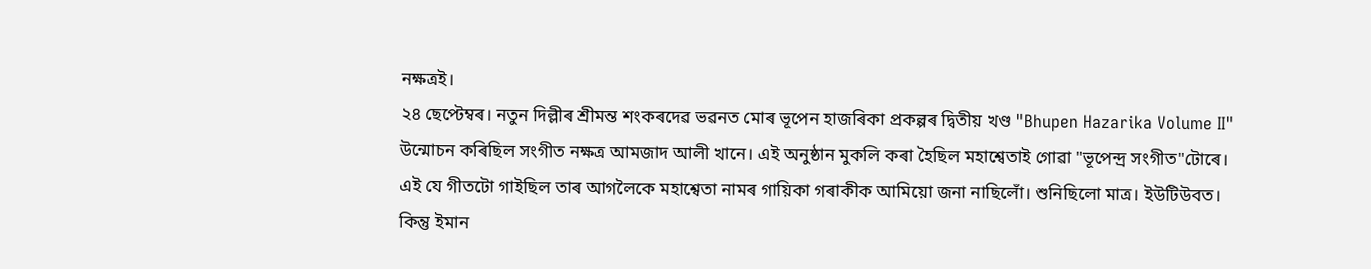নক্ষত্ৰই।
২৪ ছেপ্টেম্বৰ। নতুন দিল্লীৰ শ্ৰীমন্ত শংকৰদেৱ ভৱনত মোৰ ভূপেন হাজৰিকা প্ৰকল্পৰ দ্বিতীয় খণ্ড "Bhupen Hazarika Volume II"  উন্মোচন কৰিছিল সংগীত নক্ষত্ৰ আমজাদ আলী খানে। এই অনুষ্ঠান মুকলি কৰা হৈছিল মহাশ্বেতাই গোৱা "ভূপেন্দ্ৰ সংগীত"টোৰে।  এই যে গীতটো গাইছিল তাৰ আগলৈকে মহাশ্বেতা নামৰ গায়িকা গৰাকীক আমিয়ো জনা নাছিলোঁ। শুনিছিলো মাত্ৰ। ইউটিউবত। কিন্তু ইমান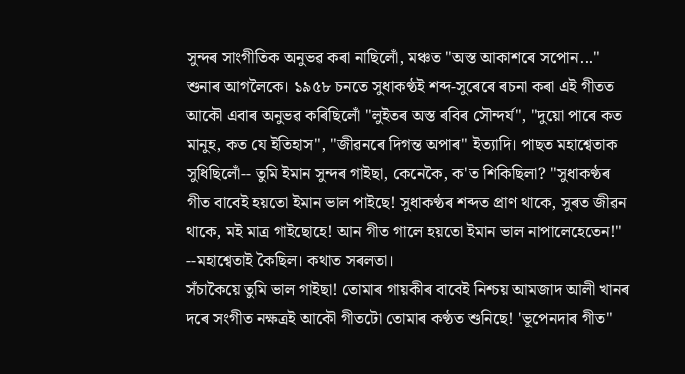সুন্দৰ সাংগীতিক অনুভৱ কৰা নাছিলোঁ, মঞ্চত "অস্ত আকাশৰে সপোন..." শুনাৰ আগলৈকে। ১৯৫৮ চনতে সুধাকণ্ঠই শব্দ-সুৰেৰে ৰচনা কৰা এই গীতত আকৌ এবাৰ অনুভৱ কৰিছিলোঁ "লুইতৰ অস্ত ৰবিৰ সৌন্দৰ্য", "দুয়ো পাৰে কত মানুহ, কত যে ইতিহাস", "জীৱনৰে দিগন্ত অপাৰ" ইত্যাদি। পাছত মহাশ্বেতাক সুধিছিলোঁ-- তুমি ইমান সুন্দৰ গাইছা, কেনেকৈ, ক'ত শিকিছিলা? "সুধাকণ্ঠৰ গীত বাবেই হয়তো ইমান ভাল পাইছে! সুধাকণ্ঠৰ শব্দত প্ৰাণ থাকে, সুৰত জীৱন থাকে, মই মাত্ৰ গাইছোহে! আন গীত গালে হয়তো ইমান ভাল নাপালেহেতেন!" --মহাশ্বেতাই কৈছিল। কথাত সৰলতা।
সঁচাকৈয়ে তুমি ভাল গাইছা! তোমাৰ গায়কীৰ বাবেই নিশ্চয় আমজাদ আলী খানৰ দৰে সংগীত নক্ষত্ৰই আকৌ গীতটো তোমাৰ কণ্ঠত শুনিছে! 'ভূপেনদাৰ গীত"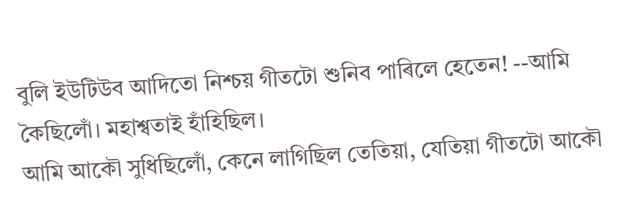বুলি ইউটিউব আদিতো নিশ্চয় গীতটো শুনিব পাৰিলে হেতেন! --আমি কৈছিলোঁ। মহাশ্বতাই হাঁহিছিল।
আমি আকৌ সুধিছিলোঁ, কেনে লাগিছিল তেতিয়া, যেতিয়া গীতটো আকৌ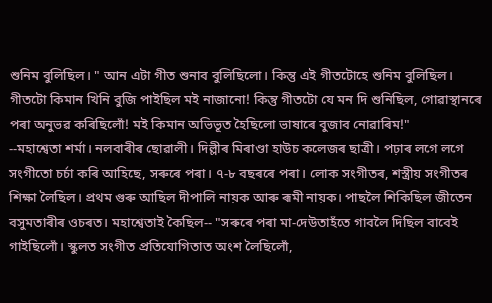শুনিম বুলিছিল। " আন এটা গীত শুনাব বুলিছিলো। কিন্তু এই গীতটোহে শুনিম বুলিছিল। গীতটো কিমান খিনি বুজি পাইছিল মই নাজানো! কিন্তু গীতটো যে মন দি শুনিছিল, গোৱাস্থানৰে পৰা অনুভৱ কৰিছিলোঁ! মই কিমান অভিভূত হৈছিলো ভাষাৰে বুজাব নোৱাৰিম!"
--মহাশ্বেতা শৰ্মা। নলবাৰীৰ ছোৱালী। দিল্লীৰ মিৰাণ্ডা হাউচ কলেজৰ ছাত্ৰী। পঢ়াৰ লগে লগে সংগীতো চৰ্চা কৰি আহিছে, সৰুৰে পৰা। ৭-৮ বছৰৰে পৰা। লোক সংগীতৰ, শস্ত্ৰীয় সংগীতৰ শিক্ষা লৈছিল। প্ৰথম গুৰু আছিল দীপালি নায়ক আৰু ৰূমী নায়ক। পাছলৈ শিকিছিল জীতেন বসুমতাৰীৰ ওচৰত। মহাশ্বেতাই কৈছিল-- "সৰুৰে পৰা মা-দেউতাহঁতে গাবলৈ দিছিল বাবেই গাইছিলোঁ। স্কুলত সংগীত প্ৰতিযোগিতাত অংশ লৈছিলোঁ,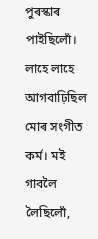পুৰস্কাৰ পাইছিলোঁ। লাহে লাহে আগবাঢ়িছিল মোৰ সংগীত কৰ্ম। মই গাবলৈ লৈছিলোঁ,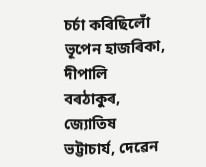চৰ্চা কৰিছিলোঁ ভূপেন হাজৰিকা, দীপালি বৰঠাকুৰ, জ্যোতিষ ভট্টাচাৰ্য, দেৱেন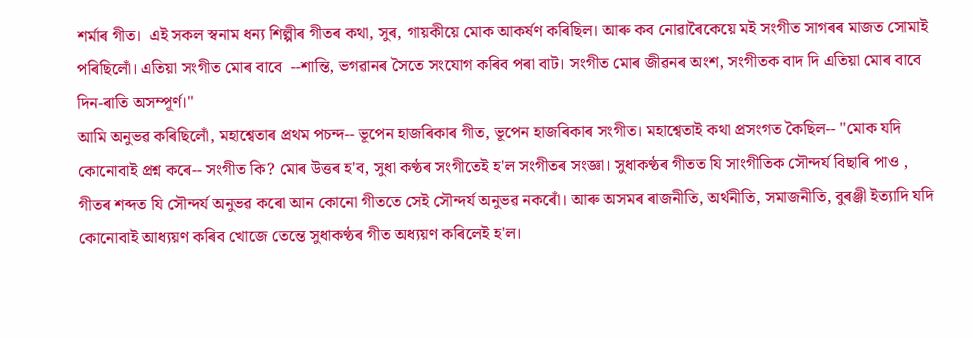শৰ্মাৰ গীত।  এই সকল স্বনাম ধন্য শিল্পীৰ গীতৰ কথা, সুৰ, গায়কীয়ে মোক আকৰ্ষণ কৰিছিল। আৰু কব নোৱাৰৈকেয়ে মই সংগীত সাগৰৰ মাজত সোমাই পৰিছিলোঁ। এতিয়া সংগীত মোৰ বাবে  --শান্তি, ভগৱানৰ সৈতে সংযোগ কৰিব পৰা বাট। সংগীত মোৰ জীৱনৰ অংশ, সংগীতক বাদ দি এতিয়া মোৰ বাবে দিন-ৰাতি অসম্পূৰ্ণ।"
আমি অনুভৱ কৰিছিলোঁ, মহাশ্বেতাৰ প্ৰথম পচন্দ-- ভূপেন হাজৰিকাৰ গীত, ভূপেন হাজৰিকাৰ সংগীত। মহাশ্বেতাই কথা প্ৰসংগত কৈছিল-- "মোক যদি কোনোবাই প্ৰশ্ন কৰে-- সংগীত কি? মোৰ উত্তৰ হ'ব, সুধা কণ্ঠৰ সংগীতেই হ'ল সংগীতৰ সংজ্ঞা। সুধাকণ্ঠৰ গীতত যি সাংগীতিক সৌন্দৰ্য বিছাৰি পাও , গীতৰ শব্দত যি সৌন্দৰ্য অনুভৱ কৰো আন কোনো গীততে সেই সৌন্দৰ্য অনুভৱ নকৰোঁ। আৰু অসমৰ ৰাজনীতি, অৰ্থনীতি, সমাজনীতি, বুৰঞ্জী ইত্যাদি যদি কোনোবাই আধ্যয়ণ কৰিব খোজে তেন্তে সুধাকণ্ঠৰ গীত অধ্যয়ণ কৰিলেই হ'ল।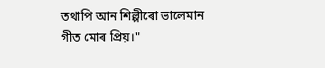তথাপি আন শিল্পীৰো ভালেমান গীত মোৰ প্ৰিয়।"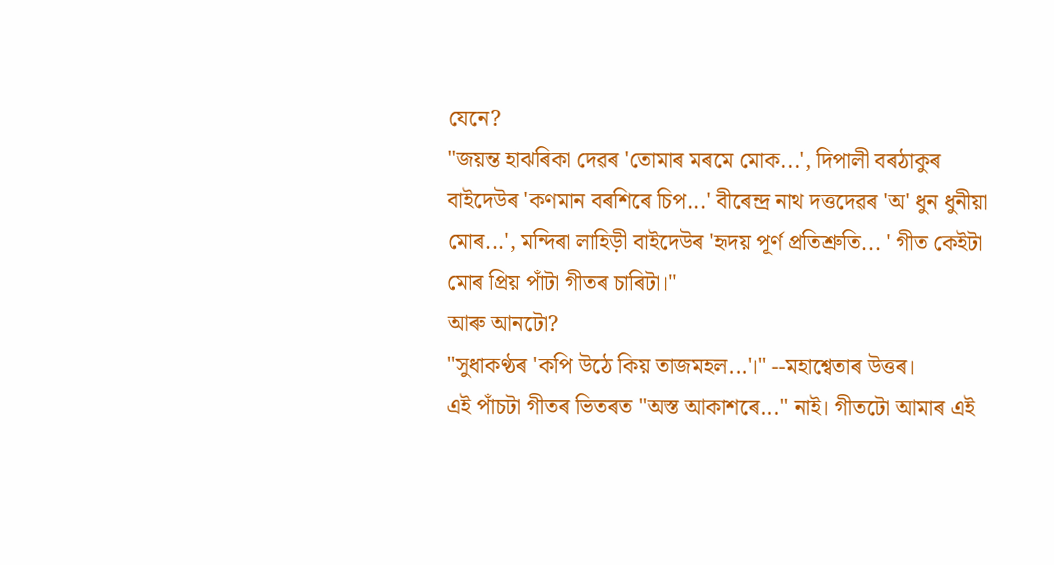যেনে?
"জয়ন্ত হাঝৰিকা দেৱৰ 'তোমাৰ মৰমে মোক...', দিপালী বৰঠাকুৰ বাইদেউৰ 'কণমান বৰশিৰে চিপ...' বীৰেন্দ্ৰ নাথ দত্তদেৱৰ 'অ' ধুন ধুনীয়া মোৰ...', মন্দিৰা লাহিড়ী বাইদেউৰ 'হৃদয় পূৰ্ণ প্ৰতিশ্ৰুতি... ' গীত কেইটা মোৰ প্ৰিয় পাঁটা গীতৰ চাৰিটা।"
আৰু আনটো?
"সুধাকণ্ঠৰ 'কপি উঠে কিয় তাজমহল...'।" --মহাশ্বেতাৰ উত্তৰ।
এই পাঁচটা গীতৰ ভিতৰত "অস্ত আকাশৰে..." নাই। গীতটো আমাৰ এই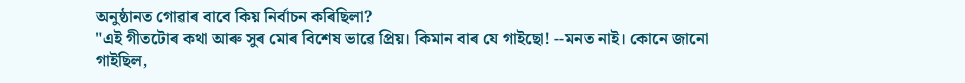অনুষ্ঠানত গোৱাৰ বাবে কিয় নিৰ্বাচন কৰিছিলা?
"এই গীতটোৰ কথা আৰু সুৰ মোৰ বিশেষ ভাৱে প্ৰিয়। কিমান বাৰ যে গাইছো! --মনত নাই। কোনে জানো গাইছিল,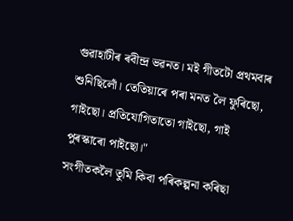গুৱাহাটীৰ ৰবীন্দ্ৰ ভৱনত। মই গীতটো প্ৰথমবাৰ শুনিছিলোঁ। তেতিয়াৰে পৰা মনত লৈ ফুৰিছো, গাইছো। প্ৰতিযোগিতাতো গাইছো, গাই পুৰস্কাৰো পাইছো।"
সংগীতকলৈ তুমি কিবা পৰিকল্পনা কৰিছা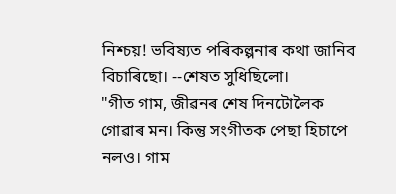নিশ্চয়! ভবিষ্যত পৰিকল্পনাৰ কথা জানিব বিচাৰিছো। --শেষত সুধিছিলো।
"গীত গাম, জীৱনৰ শেষ দিনটোলৈক গোৱাৰ মন। কিন্তু সংগীতক পেছা হিচাপে নলও। গাম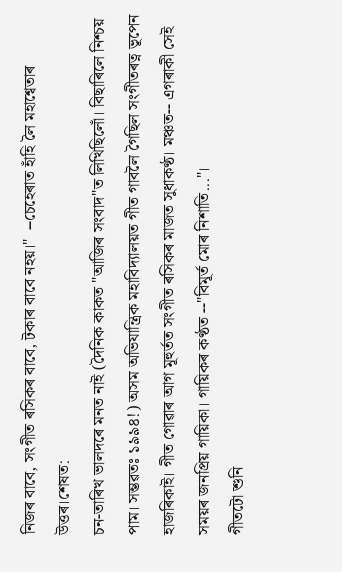নিজৰ বাবে, সংগীত ৰসিকৰ বাবে, টকাৰ বাবে নহয়।"  --চেহেৰাত হাঁহি লৈ মহাশ্বেতাৰ উত্তৰ।শেষত:
চন-তাৰিখ ভালদৰে মনত নাই (দৈনিক কাকত "আজিৰ সংবাদ"ত লিখিছিলোঁ। বিছাৰিলে নিশ্চয় পাম। সম্ভৱতঃ ১৯৯৪!) অসম অভিযান্ত্ৰিক মহাবিদ্যালয়ত গীত গাবলৈ গৈছিল সংগীতৰত্ন ভূপেন হাজৰিকাই। গীত গোৱাৰ আগ মূহুৰ্তত সংগীত ৰসিকৰ মাজত সুধাকণ্ঠ। মঞ্চত-- এগৰাকী সেই সময়ৰ জনপ্ৰিয় গায়িকা। গায়িকৰ কণ্ঠত --"বিমূৰ্ত মোৰ নিশাতি..."।
গীতটো শুনি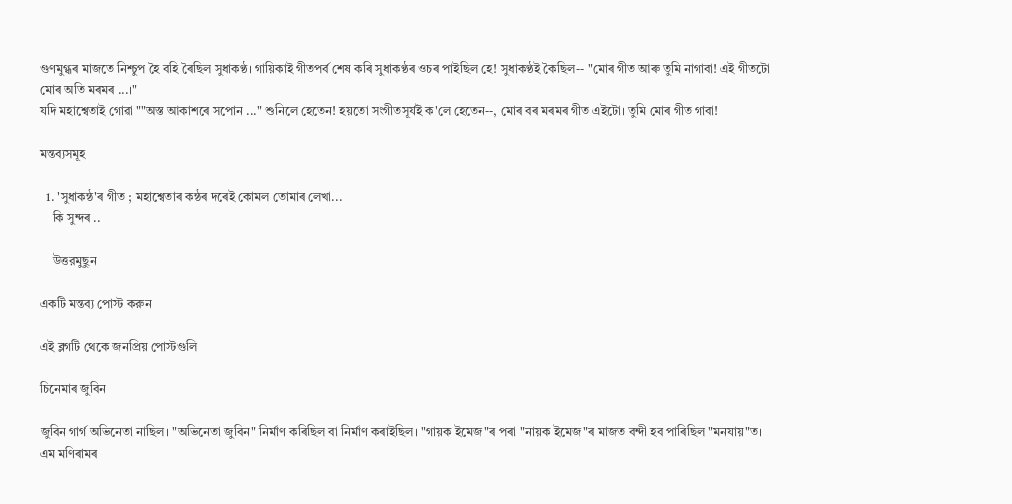গুণমুগ্ধৰ মাজতে নিশ্চুপ হৈ বহি ৰৈছিল সুধাকণ্ঠ। গায়িকাই গীতপৰ্ব শেষ কৰি সুধাকণ্ঠৰ ওচৰ পাইছিল হে! সুধাকণ্ঠই কৈছিল-- "মোৰ গীত আৰু তুমি নাগাবা! এই গীতটো মোৰ অতি মৰমৰ ...।"
যদি মহাশ্বেতাই গোৱা ""অস্ত আকাশৰে সপোন ..." শুনিলে হেতেন! হয়তো সংগীতসূৰ্যই ক'লে হেতেন--, মোৰ বৰ মৰমৰ গীত এইটো। তুমি মোৰ গীত গাবা!

মন্তব্যসমূহ

  1. 'সুধাকন্ঠ'ৰ গীত ; মহাশ্বেতাৰ কন্ঠৰ দৰেই কোমল তোমাৰ লেখা...
    কি সুন্দৰ ..

    উত্তরমুছুন

একটি মন্তব্য পোস্ট করুন

এই ব্লগটি থেকে জনপ্রিয় পোস্টগুলি

চিনেমাৰ জুবিন

জুবিন গাৰ্গ অভিনেতা নাছিল। "অভিনেতা জুবিন" নিৰ্মাণ কৰিছিল বা নিৰ্মাণ কৰাইছিল। "গায়ক ইমেজ"ৰ পৰা "নায়ক ইমেজ"ৰ মাজত বন্দী হব পাৰিছিল "মনযায়"ত। এম মণিৰামৰ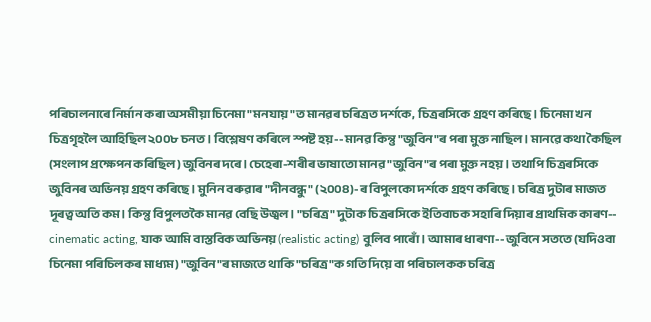পৰিচালনাৰে নিৰ্মান কৰা অসমীয়া চিনেমা "মনযায়"ত মানৱৰ চৰিত্ৰত দৰ্শকে, চিত্ৰৰসিকে গ্ৰহণ কৰিছে। চিনেমা খন চিত্ৰগৃহলৈ আহিছিল ২০০৮ চনত। বিশ্লেষণ কৰিলে স্পষ্ট হয়-- মানৱ কিন্তু "জুবিন"ৰ পৰা মুক্ত নাছিল। মানৱে কথা কৈছিল (সংলাপ প্ৰক্ষেপন কৰিছিল) জুবিনৰ দৰে। চেহেৰা-শৰীৰ ভাষাতো মানৱ "জুবিন"ৰ পৰা মুক্ত নহয়। তথাপি চিত্ৰৰসিকে জুবিনৰ অভিনয় গ্ৰহণ কৰিছে। মুনিন বৰুৱাৰ "দীনবন্ধু" (২০০৪)-ৰ বিপুলকো দৰ্শকে গ্ৰহণ কৰিছে। চৰিত্ৰ দুটাৰ মাজত দূৰত্ব অতি কম। কিন্তু বিপুলতকৈ মানৱ বেছি উজ্বল। "চৰিত্ৰ" দুটাক চিত্ৰৰসিকে ইতিবাচক সহাৰি দিয়াৰ প্ৰাথমিক কাৰণ-- cinematic acting, যাক আমি বাস্তবিক অভিনয় (realistic acting) বুলিব পাৰোঁ। আমাৰ ধাৰণা-- জুবিনে সততে (যদিওবা চিনেমা পৰিচিলকৰ মাধ্যম) "জুবিন"ৰ মাজতে থাকি "চৰিত্ৰ"ক গতি দিয়ে বা পৰিচালকক চৰিত্ৰ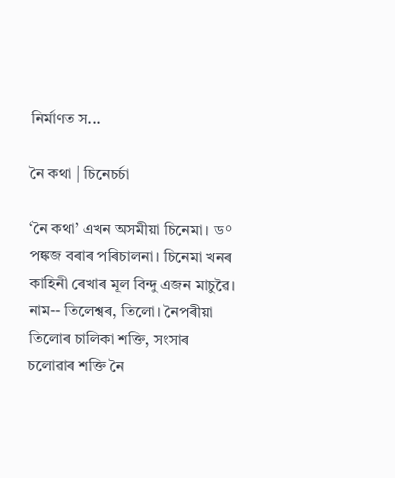নিৰ্মাণত স...

নৈ কথা | চিনেচৰ্চা

‘নৈ কথা’ এখন অসমীয়া চিনেমা। ড° পঙ্কজ বৰাৰ পৰিচালনা। চিনেমা খনৰ কাহিনী ৰেখাৰ মূল বিন্দু এজন মাচুৱৈ। নাম-- তিলেশ্বৰ, তিলো। নৈপৰীয়া তিলোৰ চালিকা শক্তি, সংসাৰ চলোৱাৰ শক্তি নৈ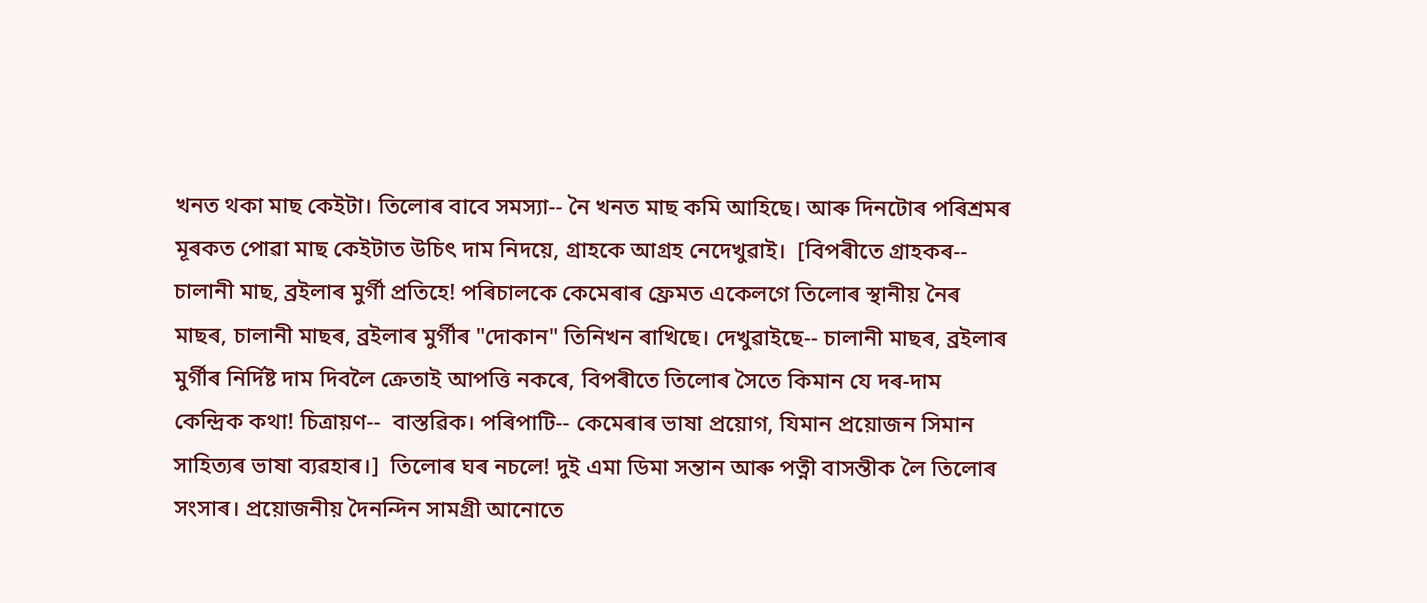খনত থকা মাছ কেইটা। তিলোৰ বাবে সমস্যা-- নৈ খনত মাছ কমি আহিছে। আৰু দিনটোৰ পৰিশ্ৰমৰ মূৰকত পোৱা মাছ কেইটাত উচিৎ দাম নিদয়ে, গ্ৰাহকে আগ্ৰহ নেদেখুৱাই।  [বিপৰীতে গ্ৰাহকৰ-- চালানী মাছ, ব্ৰইলাৰ মুৰ্গী প্ৰতিহে! পৰিচালকে কেমেৰাৰ ফ্ৰেমত একেলগে তিলোৰ স্থানীয় নৈৰ মাছৰ, চালানী মাছৰ, ব্ৰইলাৰ মুৰ্গীৰ "দোকান" তিনিখন ৰাখিছে। দেখুৱাইছে-- চালানী মাছৰ, ব্ৰইলাৰ মুৰ্গীৰ নিৰ্দিষ্ট দাম দিবলৈ ক্ৰেতাই আপত্তি নকৰে, বিপৰীতে তিলোৰ সৈতে কিমান যে দৰ-দাম কেন্দ্ৰিক কথা! চিত্ৰায়ণ--  বাস্তৱিক। পৰিপাটি-- কেমেৰাৰ ভাষা প্ৰয়োগ, যিমান প্ৰয়োজন সিমান সাহিত্যৰ ভাষা ব্যৱহাৰ।]  তিলোৰ ঘৰ নচলে! দুই এমা ডিমা সন্তান আৰু পত্নী বাসন্তীক লৈ তিলোৰ সংসাৰ। প্ৰয়োজনীয় দৈনন্দিন সামগ্ৰী আনোতে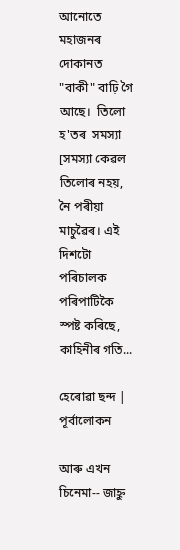আনোতে মহাজনৰ দোকানত "বাকী" বাঢ়ি গৈ আছে।  তিলো হ'তৰ  সমস্যা [সমস্যা কেৱল তিলোৰ নহয়, নৈ পৰীয়া মাচুৱৈৰ। এই দিশটো পৰিচালক পৰিপাটিকৈ স্পষ্ট কৰিছে, কাহিনীৰ গতি...

হেৰোৱা ছন্দ | পূৰ্বালোকন

আৰু এখন চিনেমা-- জাহ্নু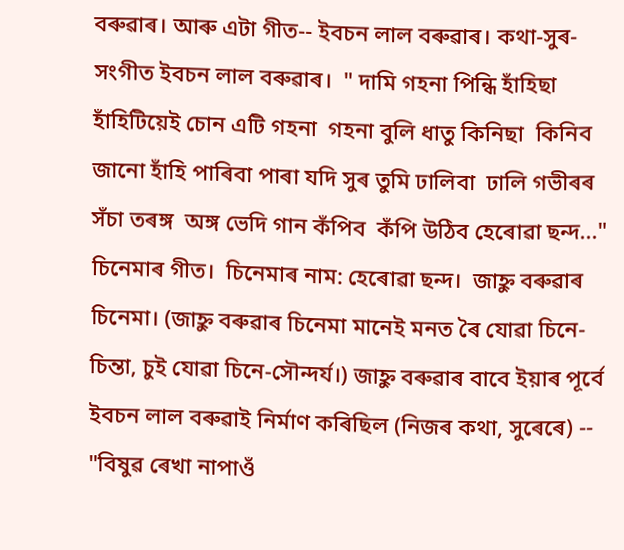বৰুৱাৰ। আৰু এটা গীত-- ইবচন লাল বৰুৱাৰ। কথা-সুৰ-সংগীত ইবচন লাল বৰুৱাৰ।  " দামি গহনা পিন্ধি হাঁহিছা  হাঁহিটিয়েই চোন এটি গহনা  গহনা বুলি ধাতু কিনিছা  কিনিব জানো হাঁহি পাৰিবা পাৰা যদি সুৰ তুমি ঢালিবা  ঢালি গভীৰৰ সঁচা তৰঙ্গ  অঙ্গ ভেদি গান কঁপিব  কঁপি উঠিব হেৰোৱা ছন্দ..." চিনেমাৰ গীত।  চিনেমাৰ নাম: হেৰোৱা ছন্দ।  জাহ্নু বৰুৱাৰ চিনেমা। (জাহ্নু বৰুৱাৰ চিনেমা মানেই মনত ৰৈ যোৱা চিনে-চিন্তা, চুই যোৱা চিনে-সৌন্দৰ্য।) জাহ্নু বৰুৱাৰ বাবে ইয়াৰ পূৰ্বে ইবচন লাল বৰুৱাই নিৰ্মাণ কৰিছিল (নিজৰ কথা, সুৰেৰে) -- "বিষুৱ ৰেখা নাপাওঁ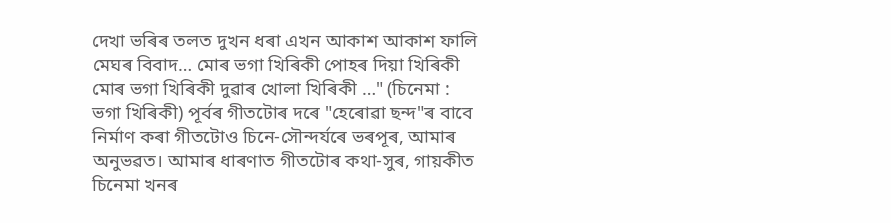দেখা ভৰিৰ তলত দুখন ধৰা এখন আকাশ আকাশ ফালি মেঘৰ বিবাদ… মোৰ ভগা খিৰিকী পোহৰ দিয়া খিৰিকী মোৰ ভগা খিৰিকী দুৱাৰ খোলা খিৰিকী …" (চিনেমা : ভগা খিৰিকী) পূৰ্বৰ গীতটোৰ দৰে "হেৰোৱা ছন্দ"ৰ বাবে নিৰ্মাণ কৰা গীতটোও চিনে-সৌন্দৰ্যৰে ভৰপূৰ, আমাৰ অনুভৱত। আমাৰ ধাৰণাত গীতটোৰ কথা-সুৰ, গায়কীত চিনেমা খনৰ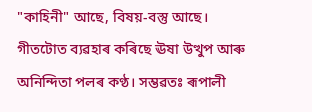"কাহিনী" আছে, বিষয়-বস্তু আছে। গীতটোত ব্যৱহাৰ কৰিছে ঊষা উত্থুপ আৰু অনিন্দিতা পলৰ কণ্ঠ। সম্ভৱতঃ ৰূপালী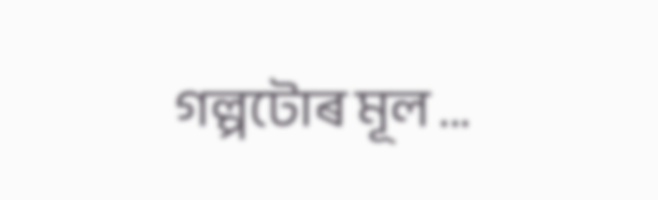গল্পটোৰ মূল ...